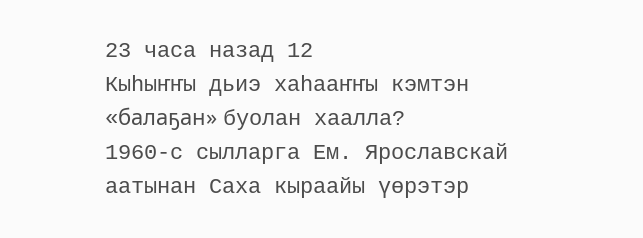23 часа назад 12
Кыһыҥҥы дьиэ хаһааҥҥы кэмтэн «балаҕан» буолан хаалла?
1960-с сылларга Ем. Ярославскай аатынан Саха кыраайы үөрэтэр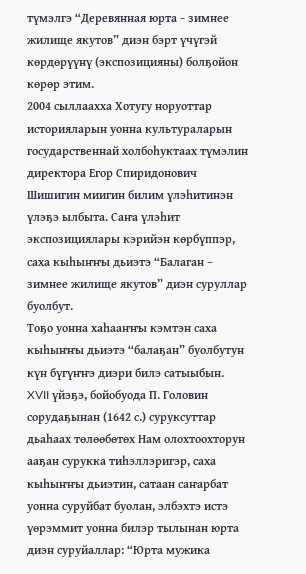түмэлгэ “Деревянная юрта − зимнее жилище якутов” диэн бэрт үчүгэй көрдөрүүнү (экспозицияны) болҕойон көрөр этим.
2004 сыллаахха Хотугу норуоттар историяларын уонна культураларын государственнай холбоһуктаах түмэлин директора Егор Спиридонович Шишигин миигин билим үлэһитинэн үлэҕэ ылбыта. Саҥа үлэһит экспозициялары кэрийэн көрбүппэр, саха кыһыҥҥы дьиэтэ “Балаган – зимнее жилище якутов” диэн суруллар буолбут.
Тоҕо уонна хаһааҥҥы кэмтэн саха кыһыҥҥы дьиэтэ “балаҕан” буолбутун күн бүгүҥҥэ диэри билэ сатыыбын.
XVII үйэҕэ, бойобуода П. Головин сорудаҕынан (1642 с.) суруксуттар дьаһаах төлөөбөтөх Нам олохтоохторун ааҕан сурукка тиһэллэригэр, саха кыһыҥҥы дьиэтин, сатаан саҥарбат уонна суруйбат буолан, элбэхтэ истэ үөрэммит уонна билэр тылынан юрта диэн суруйаллар: “Юрта мужика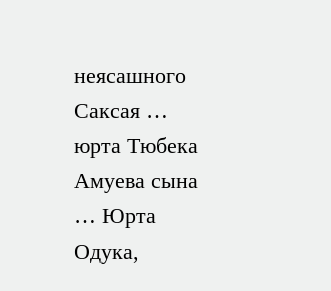неясашного Саксая … юрта Тюбека Амуева сына … Юрта Одука,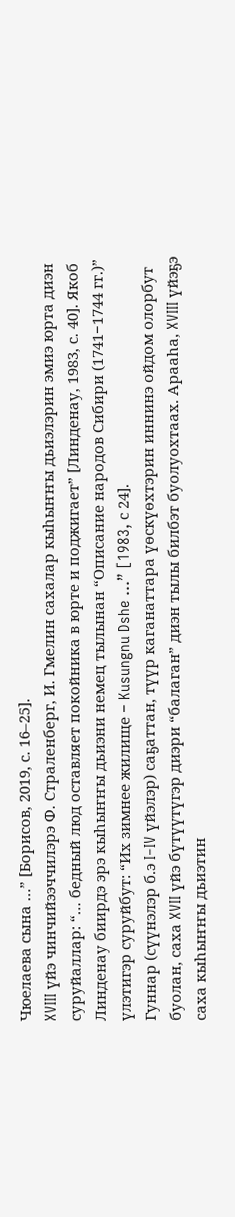Чюелаева сына …” [Борисов, 2019, с. 16–25].
XVIII үйэ чинчийээччилэрэ Ф. Страленберг, И. Гмелин сахалар кыһыҥҥы дьиэлэрин эмиэ юрта диэн суруйаллар: “… бедный люд оставляет покойника в юрте и поджигает” [Линденау, 1983, с. 40]. Якоб Линденау биирдэ эрэ кыһыҥҥы дьиэни немец тылынан “Описание народов Сибири (1741−1744 гг.)” үлэтигэр суруйбут: “Их зимнее жилище − Kusungnu Dshe …” [1983, с 24].
Гуннар (сүүнэлэр б.э I‒IV үйэлэр) саҕаттан, түүр каганаттара үөскүөхтэрин иннинэ ойдом олорбут буолан, саха XVII үйэ бүтүүтүгэр диэри “балаган” диэн тылы билбэт буолуохтаах. Арааһа, XVIII үйэҕэ саха кыһыҥҥы дьиэтин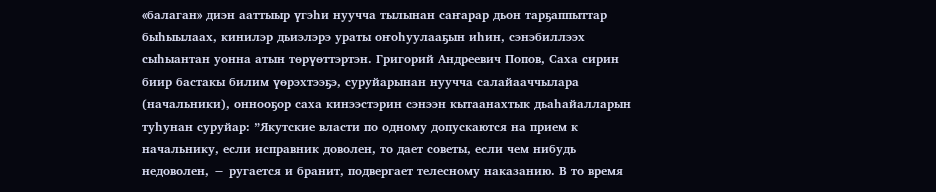«балаган» диэн ааттыыр үгэһи нуучча тылынан саҥарар дьон тарҕаппыттар быһыылаах, кинилэр дьиэлэрэ ураты оҥоһуулааҕын иһин, сэнэбиллээх сыһыантан уонна атын төрүөттэртэн. Григорий Андреевич Попов, Саха сирин биир бастакы билим үөрэхтээҕэ, суруйарынан нуучча салайааччылара (начальники), оннооҕор саха кинээстэрин сэнээн кытаанахтык дьаһайалларын туһунан суруйар: ”Якутские власти по одному допускаются на прием к начальнику, если исправник доволен, то дает советы, если чем нибудь недоволен, − ругается и бранит, подвергает телесному наказанию. В то время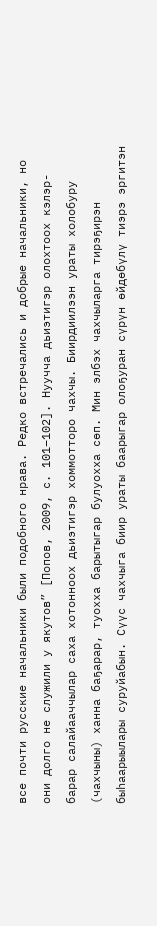все почти русские начальники были подобного нрава. Редко встречались и добрые начальники, но они долго не служили у якутов” [Попов, 2009, с. 101−102]. Нуучча дьиэтигэр олохтоох кэлэр-барар салайааччылар саха хотонноох дьиэтигэр хоммотторо чахчы. Биирдиилээн ураты холобуру (чахчыны) ханна баҕарар, туохха барытыгар булуохха сөп. Мин элбэх чахчыларга тирэҕирэн быһаарыылары суруйабын. Сүүс чахчыга биир ураты баарыгар олоҕуран сүрүн өйдөбүлү тиэрэ эргитэн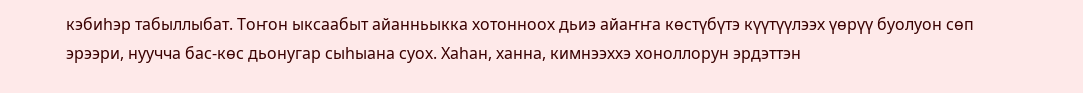кэбиһэр табыллыбат. Тоҥон ыксаабыт айанньыкка хотонноох дьиэ айаҥҥа көстүбүтэ күүтүүлээх үөрүү буолуон сөп эрээри, нуучча бас-көс дьонугар сыһыана суох. Хаһан, ханна, кимнээххэ хоноллорун эрдэттэн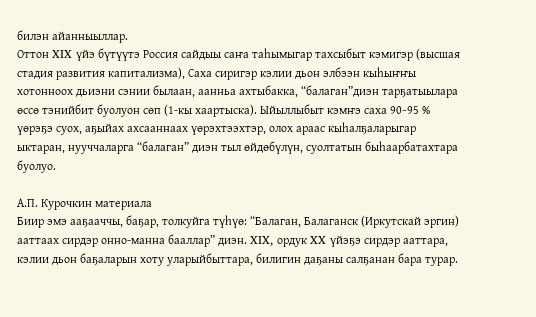билэн айанныыллар.
Оттон XIX үйэ бүтүүтэ Россия сайдыы саҥа таһымыгар тахсыбыт кэмигэр (высшая стадия развития капитализма), Саха сиригэр кэлии дьон элбээн кыһыҥҥы хотонноох дьиэни сэнии былаан, аанньа ахтыбакка, “балаган”диэн тарҕатыылара өссө тэнийбит буолуон сөп (1-кы хаартыска). Ыйыллыбыт кэмҥэ саха 90−95 % үөрэҕэ суох, аҕыйах ахсааннаах үөрэхтээхтэр, олох араас кыһалҕаларыгар ыктаран, нууччаларга “балаган” диэн тыл өйдөбүлүн, суолтатын быһаарбатахтара буолуо.

А.П. Курочкин материала
Биир эмэ ааҕааччы, баҕар, толкуйга түһүө: “Балаган, Балаганск (Иркутскай эргин) ааттаах сирдэр онно-манна бааллар” диэн. XIX, ордук XX үйэҕэ сирдэр ааттара, кэлии дьон баҕаларын хоту уларыйбыттара, билигин даҕаны салҕанан бара турар.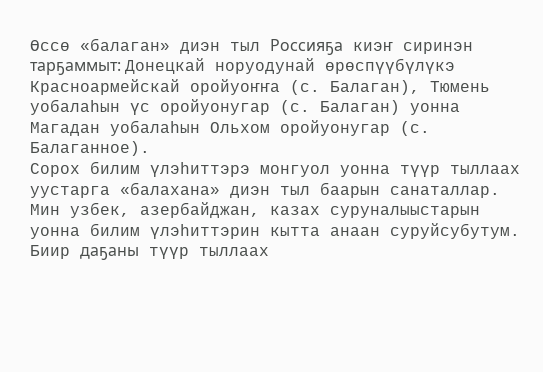Өссө «балаган» диэн тыл Россияҕа киэҥ сиринэн тарҕаммыт: Донецкай норуодунай өрөспүүбүлүкэ Красноармейскай оройуоҥҥа (с. Балаган), Тюмень уобалаһын үс оройуонугар (с. Балаган) уонна Магадан уобалаһын Ольхом оройуонугар (с. Балаганное).
Сорох билим үлэһиттэрэ монгуол уонна түүр тыллаах уустарга «балахана» диэн тыл баарын санаталлар. Мин узбек, азербайджан, казах суруналыыстарын уонна билим үлэһиттэрин кытта анаан суруйсубутум. Биир даҕаны түүр тыллаах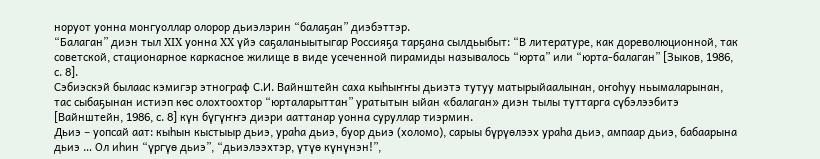норуот уонна монгуоллар олорор дьиэлэрин “балаҕан” диэбэттэр.
“Балаган” диэн тыл XIX уонна XX үйэ саҕаланыытыгар Россияҕа тарҕана сылдьыбыт: “В литературе, как дореволюционной, так советской, стационарное каркасное жилище в виде усеченной пирамиды называлось “юрта” или “юрта-балаган” [Зыков, 1986, с. 8].
Сэбиэскэй былаас кэмигэр этнограф С.И. Вайнштейн саха кыһыҥҥы дьиэтэ тутуу матырыйаалынан, оҥоһуу ньымаларынан, тас сыбаҕынан истиэп көс олохтоохтор “юрталарыттан” уратытын ыйан «балаган» диэн тылы туттарга сүбэлээбитэ [Вайнштейн, 1986, с. 8] күн бүгүҥҥэ диэри ааттанар уонна суруллар тиэрмин.
Дьиэ − уопсай аат: кыһын кыстыыр дьиэ, ураһа дьиэ, буор дьиэ (холомо), сарыы бүрүөлээх ураһа дьиэ, ампаар дьиэ, бабаарына дьиэ … Ол иһин “үргүө дьиэ”, “дьиэлээхтэр, үтүө күнүнэн!”,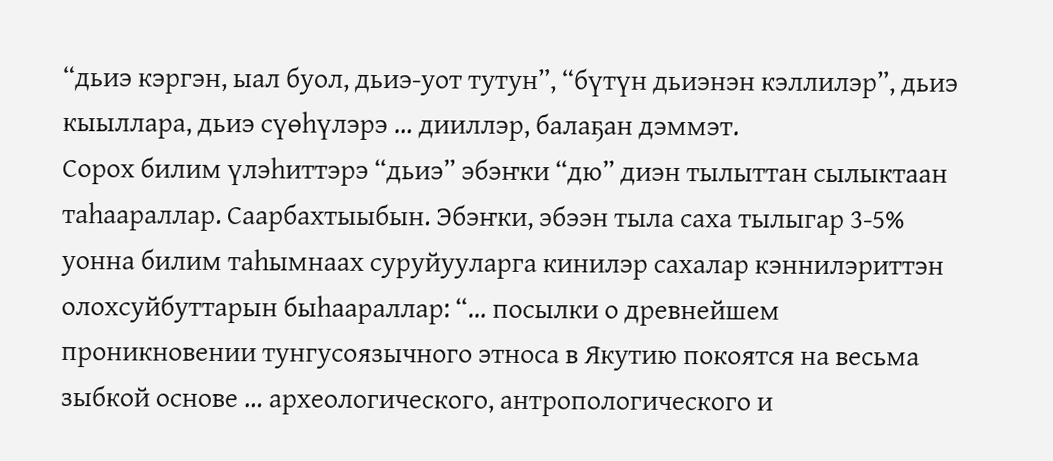“дьиэ кэргэн, ыал буол, дьиэ-уот тутун”, “бүтүн дьиэнэн кэллилэр”, дьиэ кыыллара, дьиэ сүөһүлэрэ … дииллэр, балаҕан дэммэт.
Сорох билим үлэһиттэрэ “дьиэ” эбэҥки “дю” диэн тылыттан сылыктаан таһаараллар. Саарбахтыыбын. Эбэҥки, эбээн тыла саха тылыгар 3-5% уонна билим таһымнаах суруйууларга кинилэр сахалар кэннилэриттэн олохсуйбуттарын быһаараллар: “… посылки о древнейшем проникновении тунгусоязычного этноса в Якутию покоятся на весьма зыбкой основе … археологического, антропологического и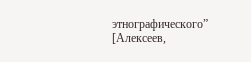этнографического” [Алексеев,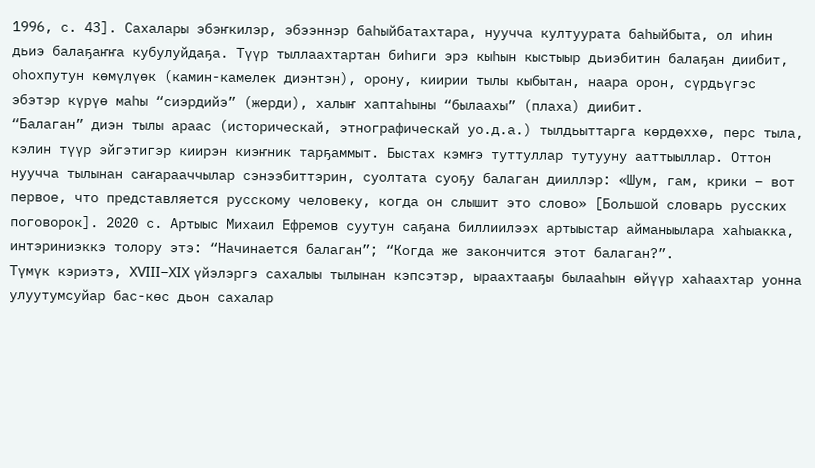1996, с. 43]. Сахалары эбэҥкилэр, эбээннэр баһыйбатахтара, нуучча култуурата баһыйбыта, ол иһин дьиэ балаҕаҥҥа кубулуйдаҕа. Түүр тыллаахтартан биһиги эрэ кыһын кыстыыр дьиэбитин балаҕан диибит, оһохпутун көмүлүөк (камин-камелек диэнтэн), орону, киирии тылы кыбытан, наара орон, сүрдьүгэс эбэтэр күрүө маһы “сиэрдийэ” (жерди), халыҥ хаптаһыны “былаахы” (плаха) диибит.
“Балаган” диэн тылы араас (историческай, этнографическай уо.д.а.) тылдьыттарга көрдөххө, перс тыла, кэлин түүр эйгэтигэр киирэн киэҥник тарҕаммыт. Быстах кэмҥэ туттуллар тутууну ааттыыллар. Оттон нуучча тылынан саҥарааччылар сэнээбиттэрин, суолтата суоҕу балаган дииллэр: «Шум, гам, крики – вот первое, что представляется русскому человеку, когда он слышит это слово» [Большой словарь русских поговорок]. 2020 с. Артыыс Михаил Ефремов суутун саҕана биллиилээх артыыстар айманыылара хаһыакка, интэриниэккэ толору этэ: “Начинается балаган”; “Когда же закончится этот балаган?”.
Түмүк кэриэтэ, XVIII−XIX үйэлэргэ сахалыы тылынан кэпсэтэр, ыраахтааҕы былааһын өйүүр хаһаахтар уонна улуутумсуйар бас-көс дьон сахалар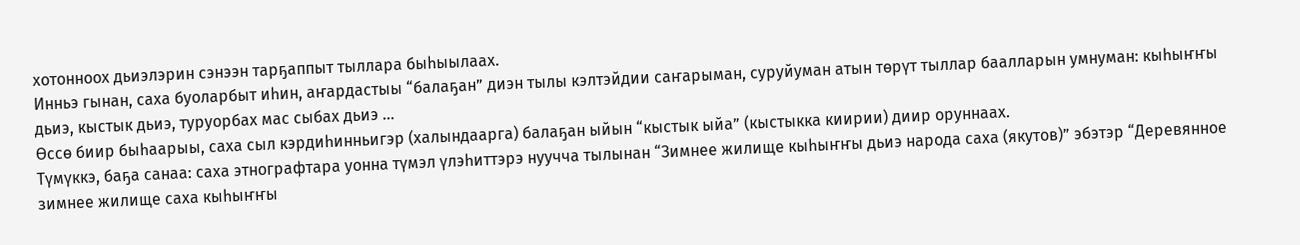хотонноох дьиэлэрин сэнээн тарҕаппыт тыллара быһыылаах.
Инньэ гынан, саха буоларбыт иһин, аҥардастыы “балаҕан” диэн тылы кэлтэйдии саҥарыман, суруйуман атын төрүт тыллар баалларын умнуман: кыһыҥҥы дьиэ, кыстык дьиэ, туруорбах мас сыбах дьиэ …
Өссө биир быһаарыы, саха сыл кэрдиһинньигэр (халындаарга) балаҕан ыйын “кыстык ыйа” (кыстыкка киирии) диир оруннаах.
Түмүккэ, баҕа санаа: саха этнографтара уонна түмэл үлэһиттэрэ нуучча тылынан “Зимнее жилище кыһыҥҥы дьиэ народа саха (якутов)” эбэтэр “Деревянное зимнее жилище саха кыһыҥҥы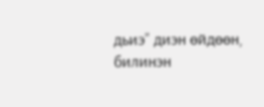дьиэ” диэн өйдөөн, билинэн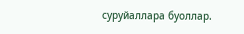суруйаллара буоллар.